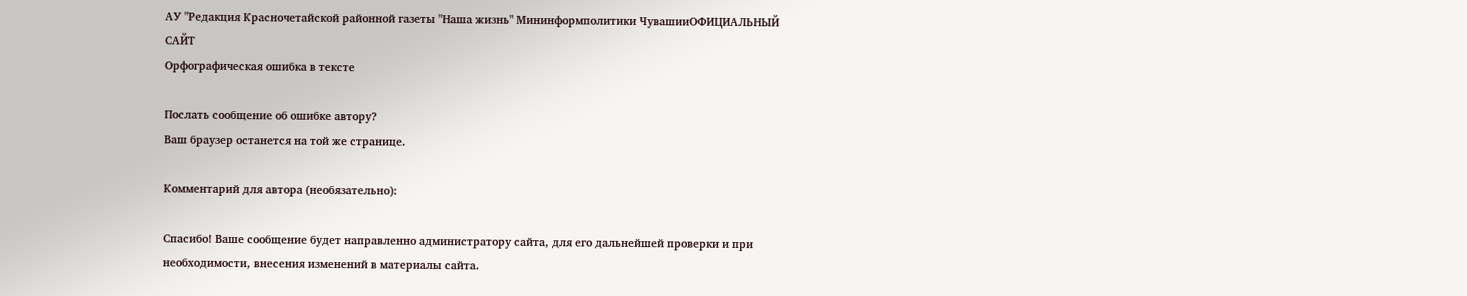АУ "Редакция Красночетайской районной газеты "Наша жизнь" Мининформполитики ЧувашииОФИЦИАЛЬНЫЙ САЙТ
Орфографическая ошибка в тексте

Послать сообщение об ошибке автору?
Ваш браузер останется на той же странице.

Комментарий для автора (необязательно):

Спасибо! Ваше сообщение будет направленно администратору сайта, для его дальнейшей проверки и при необходимости, внесения изменений в материалы сайта.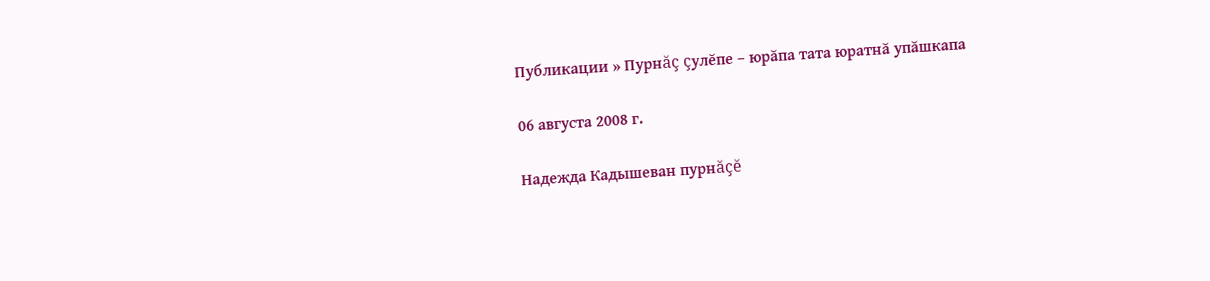Публикации » Пурнăç çулĕпе – юрăпа тата юратнă упăшкапа

06 августа 2008 г.

Надежда Кадышеван пурнăçĕ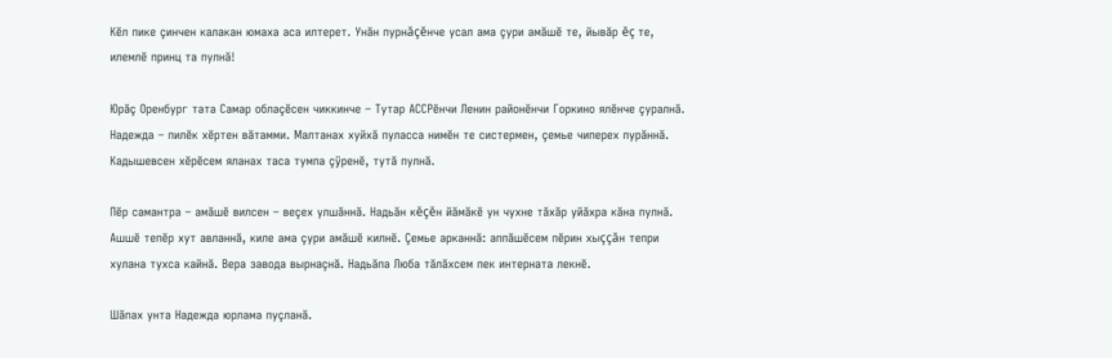Кĕл пике çинчен калакан юмаха аса илтерет. Унăн пурнăçĕнче усал ама çури амăшĕ те, йывăр ĕç те, илемлĕ принц та пулнă!

Юрăç Оренбург тата Самар облаçĕсен чиккинче – Тутар АССРĕнчи Ленин районĕнчи Горкино ялĕнче çуралнă. Надежда – пилĕк хĕртен вăтамми. Малтанах хуйхă пуласса нимĕн те систермен, çемье чиперех пурăннă. Кадышевсен хĕрĕсем яланах таса тумпа çÿренĕ, тутă пулнă.

Пĕр самантра – амăшĕ вилсен – веçех улшăннă. Надьăн кĕçĕн йăмăкĕ ун чухне тăхăр уйăхра кăна пулнă. Ашшĕ тепĕр хут авланнă, киле ама çури амăшĕ килнĕ. Çемье арканнă: аппăшĕсем пĕрин хыççăн тепри хулана тухса кайнă. Вера завода вырнаçнă. Надьăпа Люба тăлăхсем пек интерната лекнĕ.

Шăпах унта Надежда юрлама пуçланă.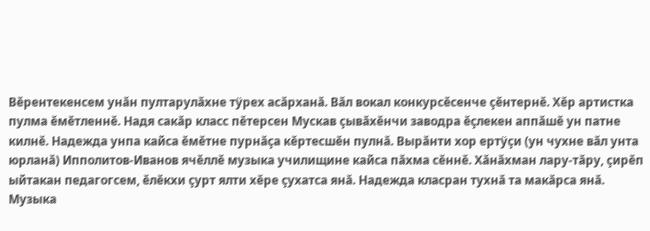Вĕрентекенсем унăн пултарулăхне тÿрех асăрханă. Вăл вокал конкурсĕсенче çĕнтернĕ. Хĕр артистка пулма ĕмĕтленнĕ. Надя сакăр класс пĕтерсен Мускав çывăхĕнчи заводра ĕçлекен аппăшĕ ун патне килнĕ. Надежда унпа кайса ĕмĕтне пурнăçа кĕртесшĕн пулнă. Вырăнти хор ертÿçи (ун чухне вăл унта юрланă) Ипполитов-Иванов ячĕллĕ музыка училищине кайса пăхма сĕннĕ. Хăнăхман лару-тăру, çирĕп ыйтакан педагогсем, ĕлĕкхи çурт ялти хĕре çухатса янă. Надежда класран тухнă та макăрса янă. Музыка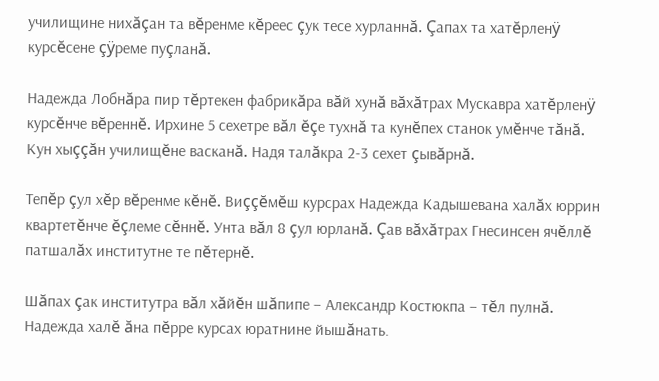училищине нихăçан та вĕренме кĕреес çук тесе хурланнă. Çапах та хатĕрленÿ курсĕсене çÿреме пуçланă.

Надежда Лобнăра пир тĕртекен фабрикăра вăй хунă вăхăтрах Мускавра хатĕрленÿ курсĕнче вĕреннĕ. Ирхине 5 сехетре вăл ĕçе тухнă та кунĕпех станок умĕнче тăнă. Кун хыççăн училищĕне васканă. Надя талăкра 2-3 сехет çывăрнă.

Тепĕр çул хĕр вĕренме кĕнĕ. Виççĕмĕш курсрах Надежда Кадышевана халăх юррин квартетĕнче ĕçлеме сĕннĕ. Унта вăл 8 çул юрланă. Çав вăхăтрах Гнесинсен ячĕллĕ патшалăх институтне те пĕтернĕ.

Шăпах çак институтра вăл хăйĕн шăпипе – Александр Костюкпа – тĕл пулнă. Надежда халĕ ăна пĕрре курсах юратнине йышăнать.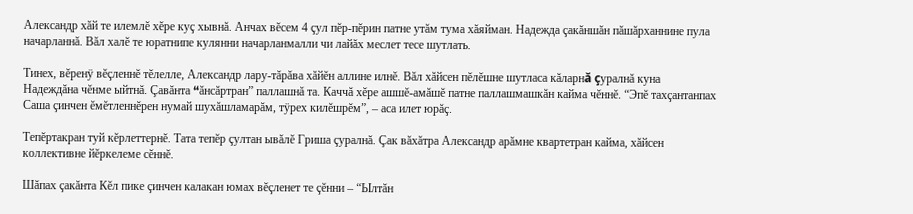Александр хăй те илемлĕ хĕре куç хывнă. Анчах вĕсем 4 çул пĕр-пĕрин патне утăм тума хăяйман. Надежда çакăншăн пăшăрханнине пула начарланнă. Вăл халĕ те юратнипе кулянни начарланмалли чи лайăх меслет тесе шутлать.

Тинех, вĕренÿ вĕçленнĕ тĕлелле, Александр лару-тăрăва хăйĕн аллине илнĕ. Вăл хăйсен пĕлĕшне шутласа кăларнă çуралнă куна Надеждăна чĕнме ыйтнă. Çавăнта “ăнсăртран” паллашнă та. Каччă хĕре ашшĕ-амăшĕ патне паллашмашкăн кайма чĕннĕ. “Эпĕ тахçантанпах Саша çинчен ĕмĕтленнĕрен нумай шухăшламарăм, тÿрех килĕшрĕм”, – аса илет юрăç.

Тепĕртакран туй кĕрлеттернĕ. Тата тепĕр çултан ывăлĕ Гриша çуралнă. Çак вăхăтра Александр арăмне квартетран кайма, хăйсен коллективне йĕркелеме сĕннĕ.

Шăпах çакăнта Кĕл пике çинчен калакан юмах вĕçленет те çĕнни – “Ылтăн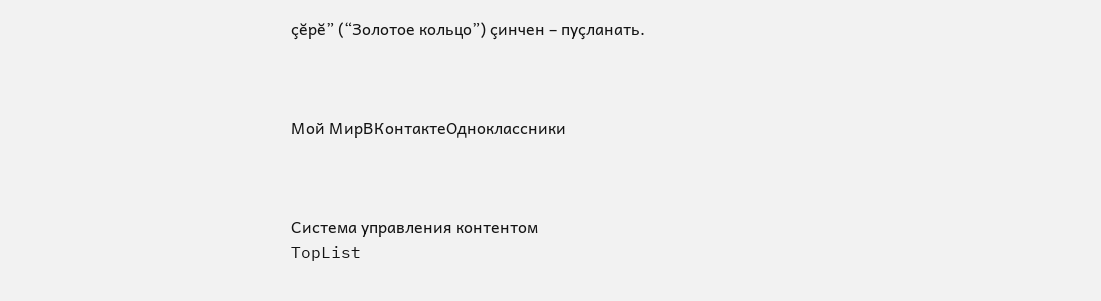çĕрĕ” (“Золотое кольцо”) çинчен – пуçланать.



Мой МирВКонтактеОдноклассники



Система управления контентом
TopList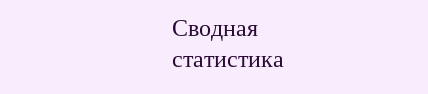Сводная статистика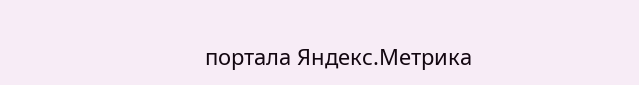портала Яндекс.Метрика